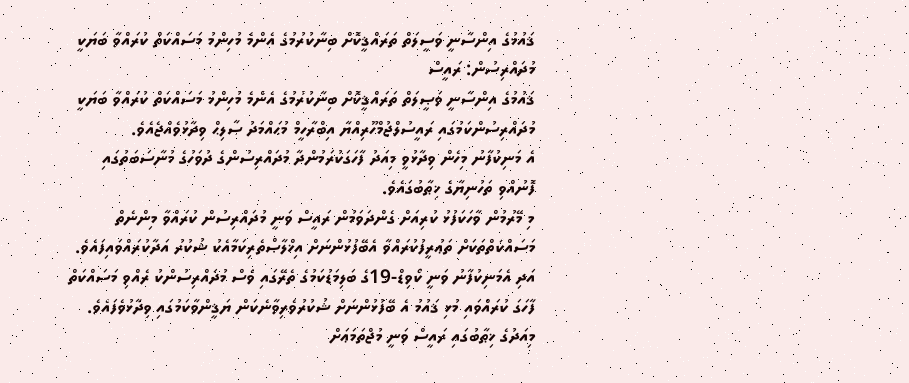ޤައުމުގެ އިންސާނީ ވަސީލަތް ތަރައްޤީކޮށް ބިނާކުރުމުގެ އެންމެ މުހިންމު މަސައްކަތް ކުރައްވާ ބަޔަކީ މުދައްރިސުން: ރައީސް
ޤައުމުގެ އިންސާނީ ވަޞީލަތް ތަރައްޤީކޮށް ބިނާކުރުމުގެ އެންމެ މުހިންމު މަސައްކަތް ކުރައްވާ ބަޔަކީ މުދައްރިސުންކަމުގައި ރައީސުލްޖުމްހޫރިއްޔާ އިބްރާހީމް މުޙައްމަދު ޞާލިޙް ވިދާޅުވެއްޖެއެވެ.
އެ މަނިކުފާނު މިހެން ވިދާޅުވީ މިއަދު ފާހަގަކުރަމުންދާ މުދައްރިސުންގެ ދުވަހުގެ މުނާސަބަތުގައި ފޮނުއްވި ތަހުނިޔާގެ ޚިޠާބުގައެވެ.
މި މޭރުމުން ވާހަކަފުޅު ކުރިއަށް ގެންދަވަމުން ރައީސް ވަނީ މުދައްރިސުން ކުރައްވާ މިންނެތް މަސައްކަތްތަކަށް ތަޢުރީފުކުރައްވާ އެބޭފުޅުންނަށް އިޚްލާޞްތެރިކަމާއެކު ޝުކުރު އަދާކުރައްވައިފައެވެ. އަދި އެމަނިކުފާނު ވަނީ ކޯވިޑް-19ގެ ބަލިމަޑުކަމުގެ ތެރޭގައި ވެސް މުދައްރިސުންކު ރެއްވި މަސައްކަތް ފާހަގަ ކުރައްވައި މުޅި ޤައުމު އެ ބޭފުޅުންނަށް ޝުކުރުވެރިވާނެކަން ޔަޤީންވާކަމުގައި ވިދާޅުވެފައެވެ.
މިއަދުގެ ޚިޠާބުގައި ރައީސް ވަނީ މުޖްތަމަޢަށް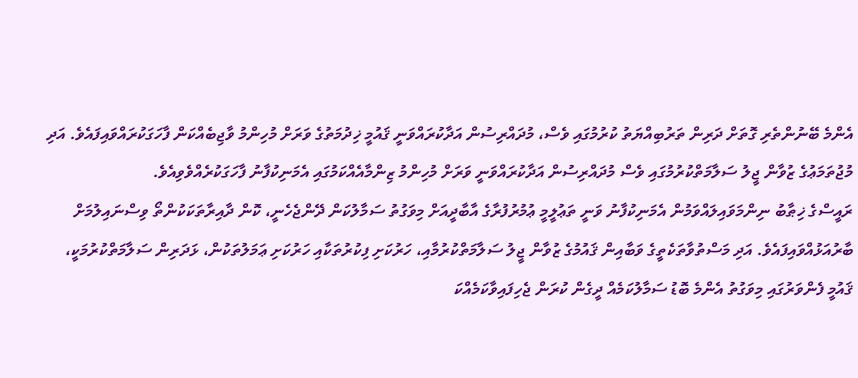އެންމެ ބޭނުންތެރި ގޮތަށް ދަރިން ތަރުބިއްޔަތު ކުރުމުގައި ވެސް، މުދައްރިސުން އަދާކުރައްވަނީ ޤައުމީ ޚިދުމަތުގެ ވަރަށް މުހިންމު ވާޖިބެއްކަން ފާހަގަކުރައްވައިފައެވެ. އަދި މުޖުތަމަޢުގެ ޒުވާން ޖީލު ސަލާމަތްކުރުމުގައި ވެސް މުދައްރިސުން އަދާކުރައްވަނީ ވަރަށް މުހިންމު ޒިންމާއެއްކަމުގައި އެމަނިކުފާނު ފާހަގަކުރެއްވެވިއެވެ.
ރައީސްގެ ޚިޠާބު ނިންމަވައިލައްވަމުން އެމަނިކުފާނު ވަނީ ތަޢުލީމީ ޢުމުރުފުރާގެ އާބާދީއަށް މިވަގުތު ސަމާލުކަން ދޭންޖެހެނީ، ކޮން ދާއިރާތަކަކުންތޯ ވިސްނައިލުމަށް ބާރުއަޅުއްވައިފައެވެ. އަދި މަސްތުވާތަކެތީގެ ވަބާއިން ޤައުމުގެ ޒުވާން ޖީލު ސަލާމަތްކުރުމާއި، ހަރުކަށި ފިކުރުތަކާއި ހަރުކަށި ޢަމަލުތަކުން، ޅަދަރިން ސަލާމަތްކުރުމަކީ، ޤައުމީ ފެންވަރުގައި މިވަގުތު އެންމެ ބޮޑު ސަމާލުކަމެއް ދީގެން ކުރަން ޖެހިފައިވާކަމެއްކަ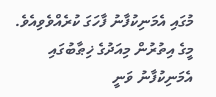މުގައި އެމަނިކުފާނު ފާހަގަ ކުރެއްވެވިއެވެ.
މީގެ އިތުރުން މިއަދުގެ ޚިޠާބުގައި އެމަނިކުފާނު ވަނީ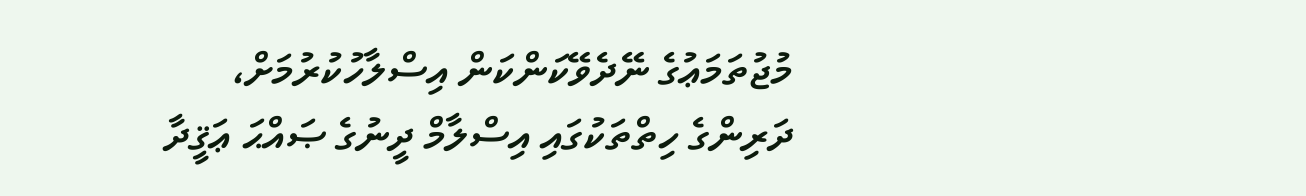މުޖުތަމަޢުގެ ނޭދެވޭކަންކަން އިސްލާހުކުރުމަށް، ދަރިންގެ ހިތްތަކުގައި އިސްލާމް ދީނުގެ ޞައްޙަ ޢަޤީދާ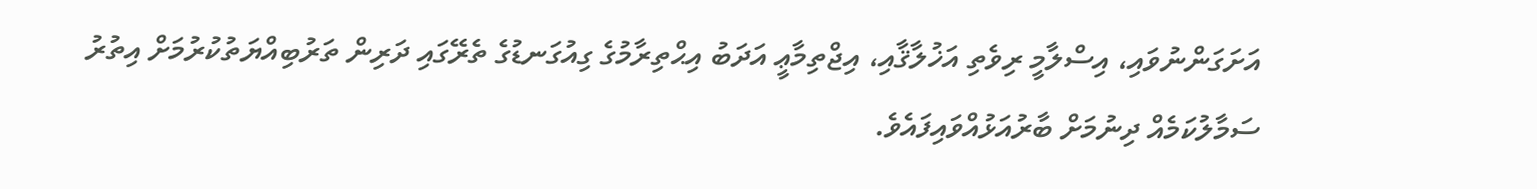އަށަގަންނުވައި، އިސްލާމީ ރިވެތި އަޚުލާޤާއި، އިޖްތިމާޢީ އަދަބު އިޙްތިރާމުގެ ގިއުގަނޑުގެ ތެރޭގައި ދަރިން ތަރުބިއްޔަތުކުރުމަށް އިތުރު ސަމާލުކަމެއް ދިނުމަށް ބާރުއަޅުއްވައިފައެވެ.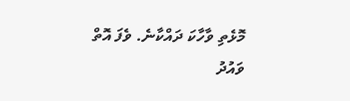މޮޅެތި ވާހާކަ ދައްކާނެ. ވެފަ އޮތް ވައުދު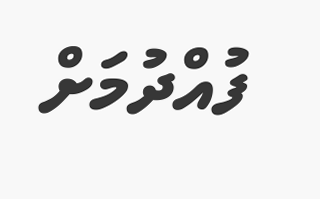ފުއްދުމަށް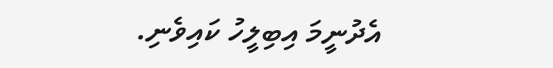އެދުނީމަ އިބިލީހު ކައިވެނި.